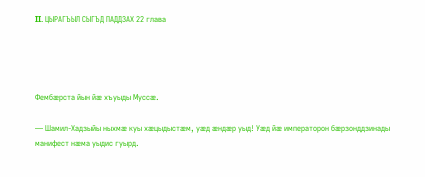II. ЦЫРАГЪЫЛ СЫГЪД ПАДДЗАХ 22 глава




Фембæрста йын йæ хъуыды Муссæ.

— Шамил-Хадзыйы ныхмæ куы хæцыдыстæм, уæд æндæр уыд! Уæд йæ императорон бæрзонддзинады манифест нæма уыдис гуырд.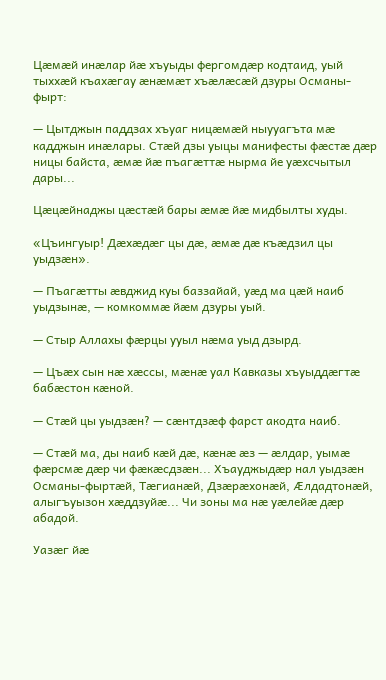Цæмæй инæлар йæ хъуыды фергомдæр кодтаид, уый тыххæй къахæгау æнæмæт хъæлæсæй дзуры Османы-фырт:

— Цытджын паддзах хъуаг ницæмæй ныууагъта мæ кадджын инæлары. Стæй дзы уыцы манифесты фæстæ дæр ницы байста, æмæ йæ пъагæттæ нырма йе уæхсчытыл дары...

Цæцæйнаджы цæстæй бары æмæ йæ мидбылты худы.

«Цъингуыр! Дæхæдæг цы дæ, æмæ дæ къæдзил цы уыдзæн».

— Пъагæтты æвджид куы баззайай, уæд ма цæй наиб уыдзынæ, — комкоммæ йæм дзуры уый.

— Стыр Аллахы фæрцы ууыл нæма уыд дзырд.

— Цъæх сын нæ хæссы, мæнæ уал Кавказы хъуыддæгтæ бабæстон кæной.

— Стæй цы уыдзæн? — сæнтдзæф фарст акодта наиб.

— Стæй ма, ды наиб кæй дæ, кæнæ æз — æлдар, уымæ фæрсмæ дæр чи фæкæсдзæн... Хъауджыдæр нал уыдзæн Османы-фыртæй, Тæгианæй, Дзæрæхонæй, Æлдадтонæй, алыгъуызон хæддзуйæ... Чи зоны ма нæ уæлейæ дæр абадой.

Уазæг йæ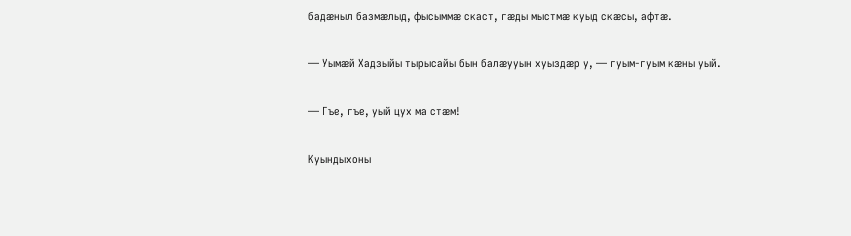бадæныл базмæлыд, фысыммæ скаст, гæды мыстмæ куыд скæсы, афтæ.

— Уымæй Хадзыйы тырысайы бын балæууын хуыздæр у, — гуым-гуым кæны уый.

— Гъе, гъе, уый цух ма стæм!

Куындыхоны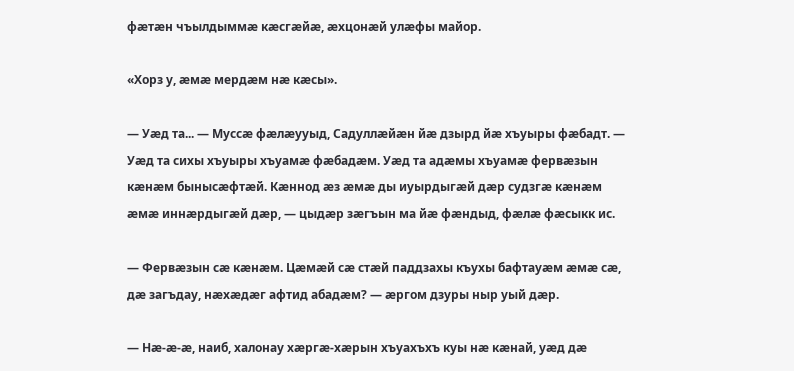фæтæн чъылдыммæ кæсгæйæ, æхцонæй улæфы майор.

«Хорз у, æмæ мердæм нæ кæсы».

— Уæд та... — Муссæ фæлæууыд, Садуллæйæн йæ дзырд йæ хъуыры фæбадт. — Уæд та сихы хъуыры хъуамæ фæбадæм. Уæд та адæмы хъуамæ фервæзын кæнæм бынысæфтæй. Кæннод æз æмæ ды иуырдыгæй дæр судзгæ кæнæм æмæ иннæрдыгæй дæр, — цыдæр зæгъын ма йæ фæндыд, фæлæ фæсыкк ис.

— Фервæзын сæ кæнæм. Цæмæй сæ стæй паддзахы къухы бафтауæм æмæ сæ, дæ загъдау, нæхæдæг афтид абадæм? — æргом дзуры ныр уый дæр.

— Нæ-æ-æ, наиб, халонау хæргæ-хæрын хъуахъхъ куы нæ кæнай, уæд дæ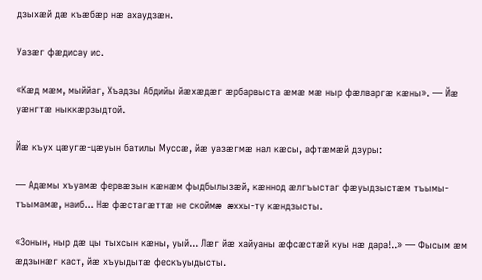дзыхæй дæ къæбæр нæ ахаудзæн.

Уазæг фæдисау ис.

«Кæд мæм, мыййаг, Хъадзы Абдийы йæхæдæг æрбарвыста æмæ мæ ныр фæлваргæ кæны». — Йæ уæнгтæ ныккæрзыдтой.

Йæ къух цæугæ-цæуын батилы Муссæ, йæ уазæгмæ нал кæсы, афтæмæй дзуры:

— Адæмы хъуамæ фервæзын кæнæм фыдбылызæй, кæннод æлгъыстаг фæуыдзыстæм тъымы-тъымамæ, наиб... Нæ фæстагæттæ не скоймæ æххы-ту кæндзысты.

«Зонын, ныр дæ цы тыхсын кæны, уый... Лæг йæ хайуаны æфсæстæй куы нæ дара!..» — Фысым æм æдзынæг каст, йæ хъуыдытæ фескъуыдысты.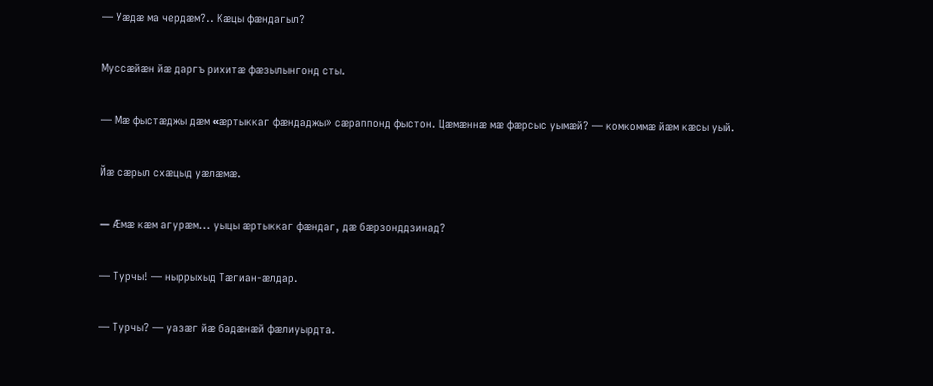— Уæдæ ма чердæм?.. Кæцы фæндагыл?

Муссæйæн йæ даргъ рихитæ фæзылынгонд сты.

— Мæ фыстæджы дæм «æртыккаг фæндаджы» сæраппонд фыстон. Цæмæннæ мæ фæрсыс уымæй? — комкоммæ йæм кæсы уый.

Йæ сæрыл схæцыд уæлæмæ.

— Æмæ кæм агурæм... уыцы æртыккаг фæндаг, дæ бæрзонддзинад?

— Турчы! — ныррыхыд Тæгиан-æлдар.

— Турчы? — уазæг йæ бадæнæй фæлиуырдта.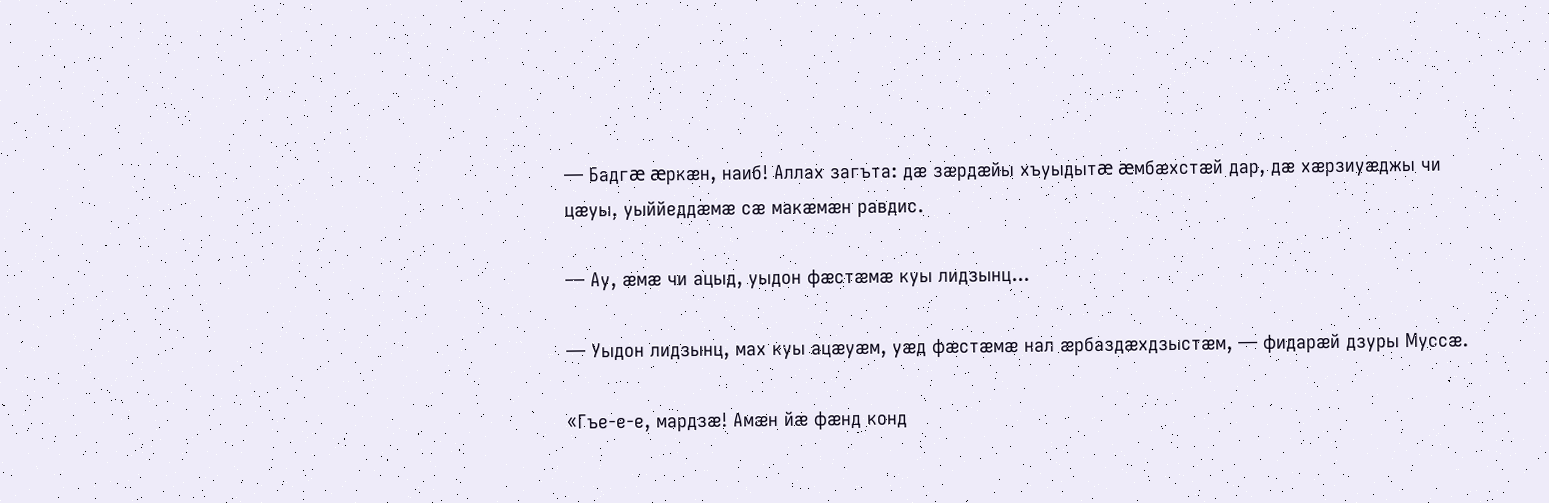— Бадгæ æркæн, наиб! Аллах загъта: дæ зæрдæйы хъуыдытæ æмбæхстæй дар, дæ хæрзиуæджы чи цæуы, уыййеддæмæ сæ макæмæн равдис.

— Ау, æмæ чи ацыд, уыдон фæстæмæ куы лидзынц...

— Уыдон лидзынц, мах куы ацæуæм, уæд фæстæмæ нал æрбаздæхдзыстæм, — фидарæй дзуры Муссæ.

«Гъе-е-е, мардзæ! Амæн йæ фæнд конд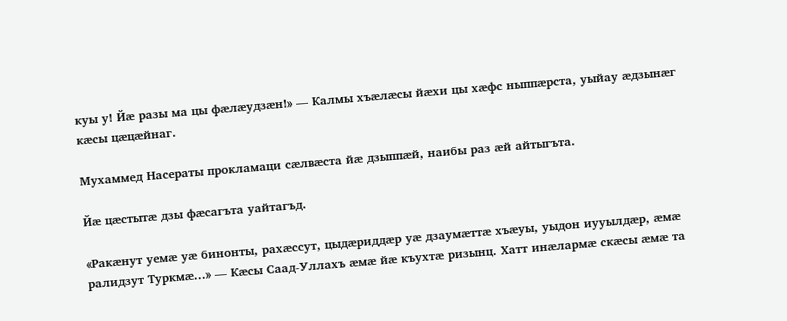куы у! Йæ разы ма цы фæлæудзæн!» — Калмы хъæлæсы йæхи цы хæфс ныппæрста, уыйау æдзынæг кæсы цæцæйнаг.

Мухаммед Насераты прокламаци сæлвæста йæ дзыппæй, наибы раз æй айтыгъта.

Йæ цæстытæ дзы фæсагъта уайтагъд.

«Ракæнут уемæ уæ бинонты, рахæссут, цыдæриддæр уæ дзаумæттæ хъæуы, уыдон иууылдæр, æмæ ралидзут Туркмæ...» — Кæсы Саад-Уллахъ æмæ йæ къухтæ ризынц. Хатт инæлармæ скæсы æмæ та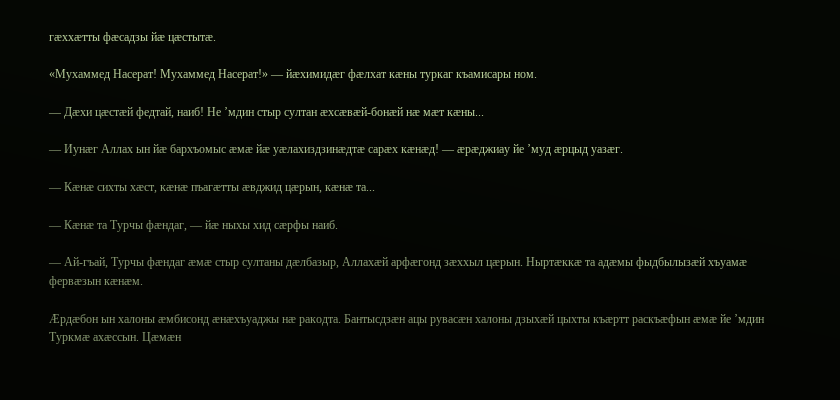гæххæтты фæсадзы йæ цæстытæ.

«Мухаммед Насерат! Мухаммед Насерат!» — йæхимидæг фæлхат кæны туркаг къамисары ном.

— Дæхи цæстæй федтай, наиб! Не ’мдин стыр султан æхсæвæй-бонæй нæ мæт кæны...

— Иунæг Аллах ын йæ бархъомыс æмæ йæ уæлахиздзинæдтæ сарæх кæнæд! — æрæджиау йе ’муд æрцыд уазæг.

— Кæнæ сихты хæст, кæнæ пъагæтты æвджид цæрын, кæнæ та...

— Кæнæ та Турчы фæндаг, — йæ ныхы хид сæрфы наиб.

— Ай-гъай, Турчы фæндаг æмæ стыр султаны дæлбазыр, Аллахæй арфæгонд зæххыл цæрын. Ныртæккæ та адæмы фыдбылызæй хъуамæ фервæзын кæнæм.

Æрдæбон ын халоны æмбисонд æнæхъуаджы нæ ракодта. Бантысдзæн ацы рувасæн халоны дзыхæй цыхты къæртт раскъæфын æмæ йе ’мдин Туркмæ ахæссын. Цæмæн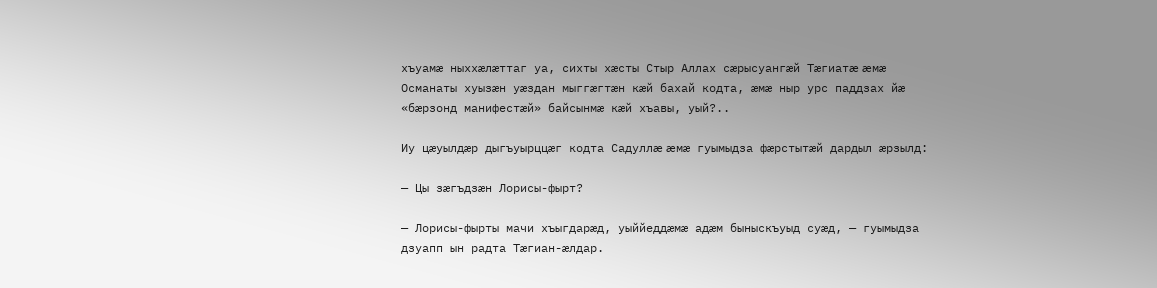хъуамæ ныххæлæттаг уа, сихты хæсты Стыр Аллах сæрысуангæй Тæгиатæ æмæ Османаты хуызæн уæздан мыггæгтæн кæй бахай кодта, æмæ ныр урс паддзах йæ «бæрзонд манифестæй» байсынмæ кæй хъавы, уый?..

Иу цæуылдæр дыгъуырццæг кодта Садуллæ æмæ гуымыдза фæрстытæй дардыл æрзылд:

— Цы зæгъдзæн Лорисы-фырт?

— Лорисы-фырты мачи хъыгдарæд, уыййеддæмæ адæм быныскъуыд суæд, — гуымыдза дзуапп ын радта Тæгиан-æлдар.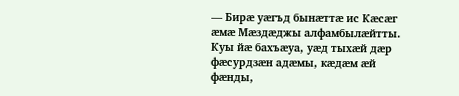— Бирæ уæгъд бынæттæ ис Кæсæг æмæ Мæздæджы алфамбылæйтты. Куы йæ бахъæуа, уæд тыхæй дæр фæсурдзæн адæмы, кæдæм æй фæнды,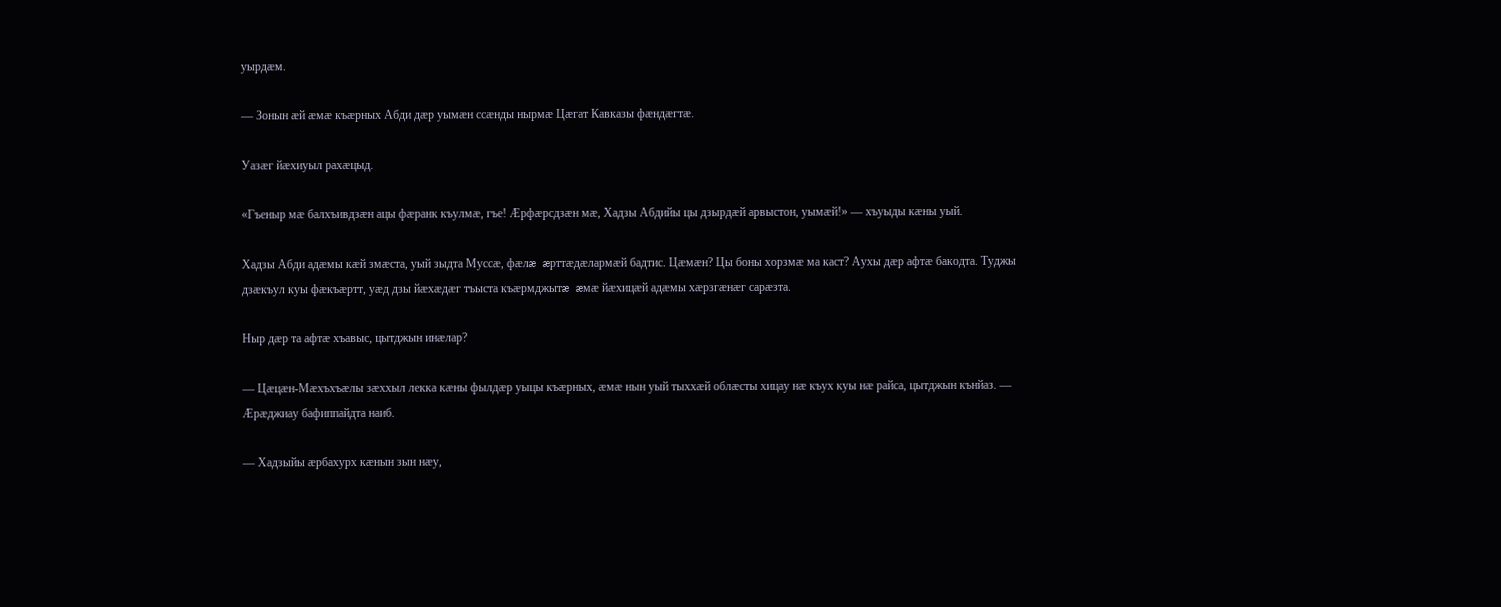уырдæм.

— Зонын æй æмæ къæрных Абди дæр уымæн ссæнды нырмæ Цæгат Кавказы фæндæгтæ.

Уазæг йæхиуыл рахæцыд.

«Гъеныр мæ балхъивдзæн ацы фæранк къулмæ, гъе! Æрфæрсдзæн мæ, Хадзы Абдийы цы дзырдæй арвыстон, уымæй!» — хъуыды кæны уый.

Хадзы Абди адæмы кæй змæста, уый зыдта Муссæ, фæлæ æрттæдæлармæй бадтис. Цæмæн? Цы боны хорзмæ ма каст? Аухы дæр афтæ бакодта. Туджы дзæкъул куы фæкъæртт, уæд дзы йæхæдæг тъыста къæрмджытæ æмæ йæхицæй адæмы хæрзгæнæг сарæзта.

Ныр дæр та афтæ хъавыс, цытджын инæлар?

— Цæцæн-Мæхъхъæлы зæххыл лекка кæны фылдæр уыцы къæрных, æмæ нын уый тыххæй облæсты хицау нæ къух куы нæ райса, цытджын кънйаз. — Æрæджиау бафиппайдта наиб.

— Хадзыйы æрбахурх кæнын зын нæу,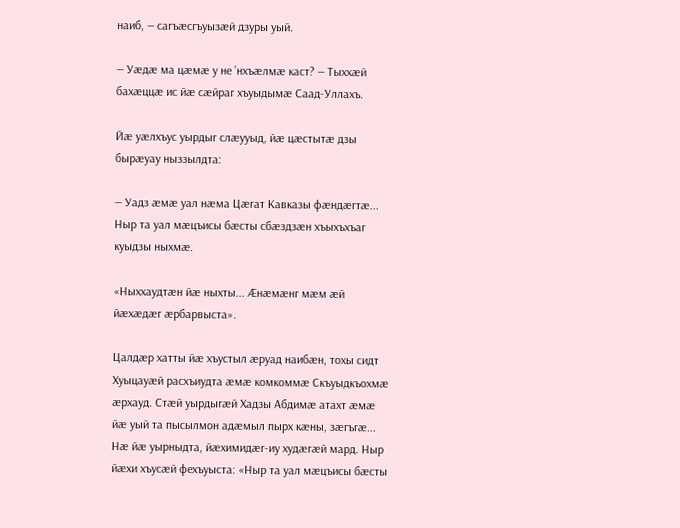наиб, — сагъæсгъуызæй дзуры уый.

— Уæдæ ма цæмæ у не ’нхъæлмæ каст? — Тыххæй бахæццæ ис йæ сæйраг хъуыдымæ Саад-Уллахъ.

Йæ уæлхъус уырдыг слæууыд, йæ цæстытæ дзы бырæуау ныззылдта:

— Уадз æмæ уал нæма Цæгат Кавказы фæндæгтæ... Ныр та уал мæцъисы бæсты сбæздзæн хъыхъхъаг куыдзы ныхмæ.

«Ныххаудтæн йæ ныхты... Æнæмæнг мæм æй йæхæдæг æрбарвыста».

Цалдæр хатты йæ хъустыл æруад наибæн, тохы сидт Хуыцауæй расхъиудта æмæ комкоммæ Скъуыдкъохмæ æрхауд. Стæй уырдыгæй Хадзы Абдимæ атахт æмæ йæ уый та пысылмон адæмыл пырх кæны, зæгъгæ... Нæ йæ уырныдта, йæхимидæг-иу худæгæй мард. Ныр йæхи хъусæй фехъуыста: «Ныр та уал мæцъисы бæсты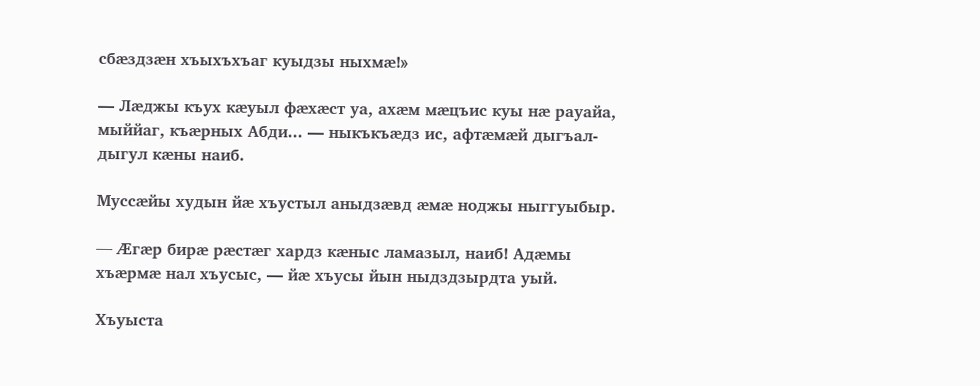сбæздзæн хъыхъхъаг куыдзы ныхмæ!»

— Лæджы къух кæуыл фæхæст уа, ахæм мæцъис куы нæ рауайа, мыййаг, къæрных Абди... — ныкъкъæдз ис, афтæмæй дыгъал-дыгул кæны наиб.

Муссæйы худын йæ хъустыл аныдзæвд æмæ ноджы ныггуыбыр.

— Æгæр бирæ рæстæг хардз кæныс ламазыл, наиб! Адæмы хъæрмæ нал хъусыс, — йæ хъусы йын ныдздзырдта уый.

Хъуыста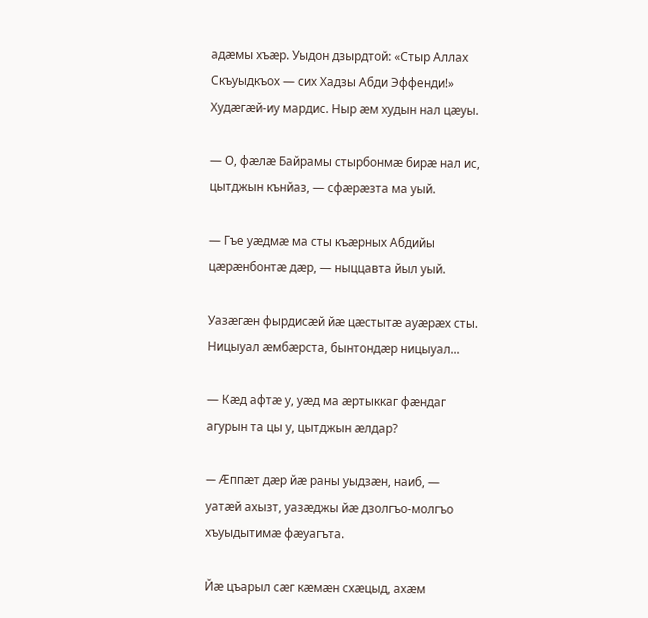адæмы хъæр. Уыдон дзырдтой: «Стыр Аллах Скъуыдкъох — сих Хадзы Абди Эффенди!» Худæгæй-иу мардис. Ныр æм худын нал цæуы.

— О, фæлæ Байрамы стырбонмæ бирæ нал ис, цытджын кънйаз, — сфæрæзта ма уый.

— Гъе уæдмæ ма сты къæрных Абдийы цæрæнбонтæ дæр, — ныццавта йыл уый.

Уазæгæн фырдисæй йæ цæстытæ ауæрæх сты. Ницыуал æмбæрста, бынтондæр ницыуал...

— Кæд афтæ у, уæд ма æртыккаг фæндаг агурын та цы у, цытджын æлдар?

— Æппæт дæр йæ раны уыдзæн, наиб, — уатæй ахызт, уазæджы йæ дзолгъо-молгъо хъуыдытимæ фæуагъта.

Йæ цъарыл сæг кæмæн схæцыд, ахæм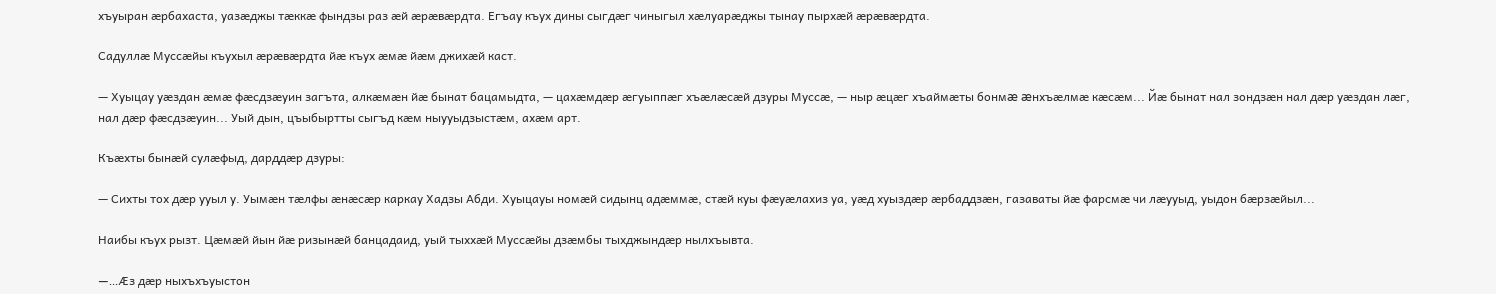хъуыран æрбахаста, уазæджы тæккæ фындзы раз æй æрæвæрдта. Егъау къух дины сыгдæг чиныгыл хæлуарæджы тынау пырхæй æрæвæрдта.

Садуллæ Муссæйы къухыл æрæвæрдта йæ къух æмæ йæм джихæй каст.

— Хуыцау уæздан æмæ фæсдзæуин загъта, алкæмæн йæ бынат бацамыдта, — цахæмдæр æгуыппæг хъæлæсæй дзуры Муссæ, — ныр æцæг хъаймæты бонмæ æнхъæлмæ кæсæм... Йæ бынат нал зондзæн нал дæр уæздан лæг, нал дæр фæсдзæуин... Уый дын, цъыбыртты сыгъд кæм ныууыдзыстæм, ахæм арт.

Къæхты бынæй сулæфыд, дарддæр дзуры:

— Сихты тох дæр ууыл у. Уымæн тæлфы æнæсæр каркау Хадзы Абди. Хуыцауы номæй сидынц адæммæ, стæй куы фæуæлахиз уа, уæд хуыздæр æрбаддзæн, газаваты йæ фарсмæ чи лæууыд, уыдон бæрзæйыл...

Наибы къух рызт. Цæмæй йын йæ ризынæй банцадаид, уый тыххæй Муссæйы дзæмбы тыхджындæр нылхъывта.

—...Æз дæр ныхъхъуыстон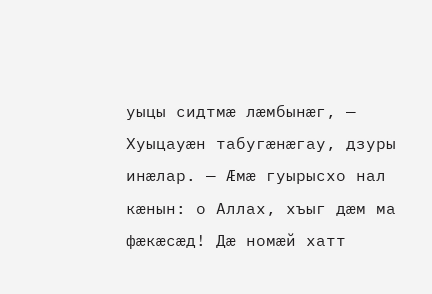уыцы сидтмæ лæмбынæг, — Хуыцауæн табугæнæгау, дзуры инæлар. — Æмæ гуырысхо нал кæнын: о Аллах, хъыг дæм ма фæкæсæд! Дæ номæй хатт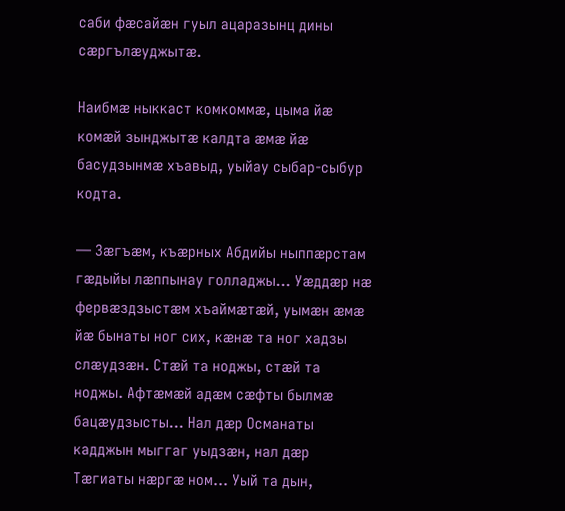саби фæсайæн гуыл ацаразынц дины сæргълæуджытæ.

Наибмæ ныккаст комкоммæ, цыма йæ комæй зынджытæ калдта æмæ йæ басудзынмæ хъавыд, уыйау сыбар-сыбур кодта.

— Зæгъæм, къæрных Абдийы ныппæрстам гæдыйы лæппынау голладжы... Уæддæр нæ фервæздзыстæм хъаймæтæй, уымæн æмæ йæ бынаты ног сих, кæнæ та ног хадзы слæудзæн. Стæй та ноджы, стæй та ноджы. Афтæмæй адæм сæфты былмæ бацæудзысты... Нал дæр Османаты кадджын мыггаг уыдзæн, нал дæр Тæгиаты нæргæ ном... Уый та дын,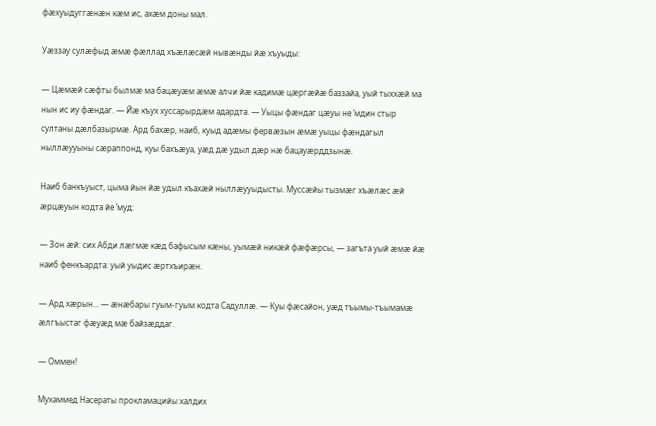фæхуыдуггæнæн кæм ис, ахæм доны мал.

Уæззау сулæфыд æмæ фæллад хъæлæсæй нывæнды йæ хъуыды:

— Цæмæй сæфты былмæ ма бацæуæм æмæ алчи йæ кадимæ цæргæйæ баззайа, уый тыххæй ма нын ис иу фæндаг. — Йæ къух хуссарырдæм адардта. — Уыцы фæндаг цæуы не ’мдин стыр султаны дæлбазырмæ. Ард бахæр, наиб, куыд адæмы фервæзын æмæ уыцы фæндагыл ныллæууыны сæраппонд, куы бахъæуа, уæд дæ удыл дæр нæ бацауæрддзынæ.

Наиб банкъуыст, цыма йын йæ удыл къахæй ныллæууыдысты. Муссæйы тызмæг хъæлæс æй æрцæуын кодта йе ’муд:

— Зон æй: сих Абди лæгмæ кæд бафысым кæны, уымæй никæй фæфæрсы, — загъта уый æмæ йæ наиб фенкъардта: уый уыдис æртхъирæн.

— Ард хæрын... — æнæбары гуым-гуым кодта Садуллæ. — Куы фæсайон, уæд тъымы-тъымамæ æлгъыстаг фæуæд мæ байзæддаг.

— Оммен!

Мухаммед Насераты прокламацийы халдих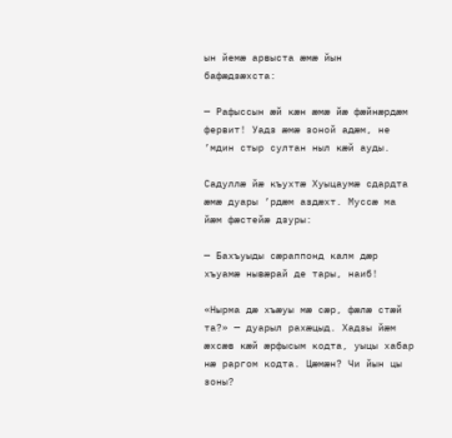ын йемæ арвыста æмæ йын бафæдзæхста:

— Рафыссын æй кæн æмæ йæ фæйнæрдæм фервит! Уадз æмæ зоной адæм, не ’мдин стыр султан ныл кæй ауды.

Садуллæ йæ къухтæ Хуыцаумæ сдардта æмæ дуары ’рдæм аздæхт. Муссæ ма йæм фæстейæ дзуры:

— Бахъуыды сæраппонд калм дæр хъуамæ нывæрай де тары, наиб!

«Нырма дæ хъæуы мæ сæр, фæлæ стæй та?» — дуарыл рахæцыд. Хадзы йæм æхсæв кæй æрфысым кодта, уыцы хабар нæ раргом кодта. Цæмæн? Чи йын цы зоны?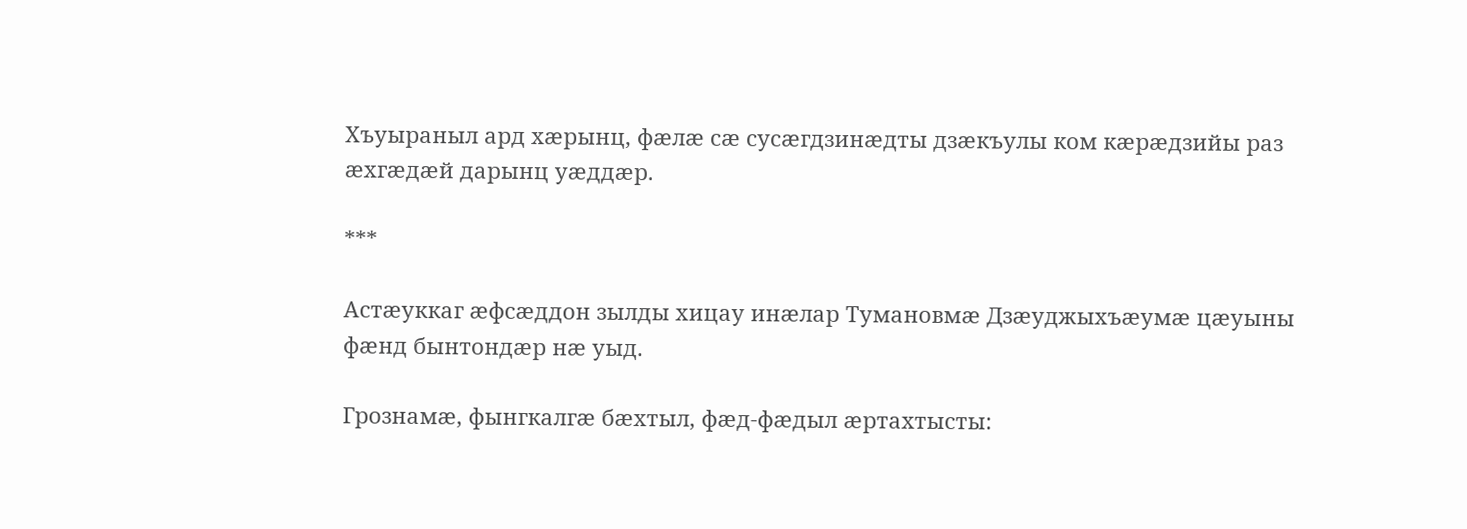Хъуыраныл ард хæрынц, фæлæ сæ сусæгдзинæдты дзæкъулы ком кæрæдзийы раз æхгæдæй дарынц уæддæр.

***

Астæуккаг æфсæддон зылды хицау инæлар Тумановмæ Дзæуджыхъæумæ цæуыны фæнд бынтондæр нæ уыд.

Грознамæ, фынгкалгæ бæхтыл, фæд-фæдыл æртахтысты: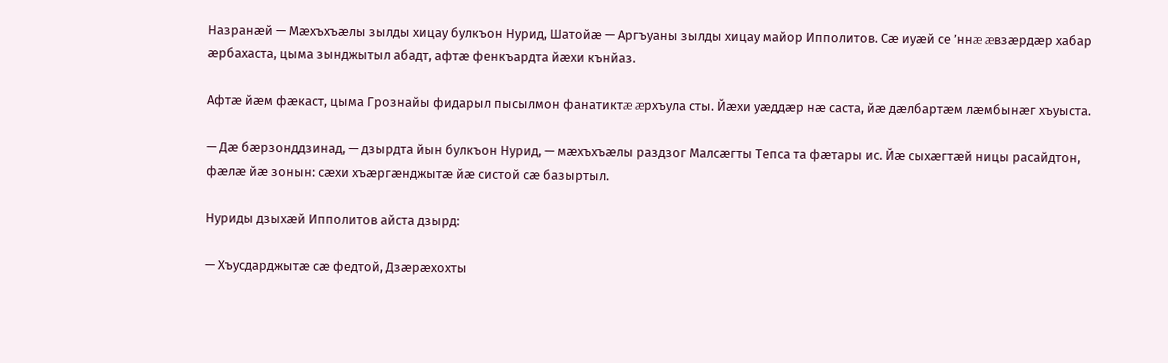Назранæй — Мæхъхъæлы зылды хицау булкъон Нурид, Шатойæ — Аргъуаны зылды хицау майор Ипполитов. Сæ иуæй се ’ннæ æвзæрдæр хабар æрбахаста, цыма зынджытыл абадт, афтæ фенкъардта йæхи кънйаз.

Афтæ йæм фæкаст, цыма Грознайы фидарыл пысылмон фанатиктæ æрхъула сты. Йæхи уæддæр нæ саста, йæ дæлбартæм лæмбынæг хъуыста.

— Дæ бæрзонддзинад, — дзырдта йын булкъон Нурид, — мæхъхъæлы раздзог Малсæгты Тепса та фæтары ис. Йæ сыхæгтæй ницы расайдтон, фæлæ йæ зонын: сæхи хъæргæнджытæ йæ систой сæ базыртыл.

Нуриды дзыхæй Ипполитов айста дзырд:

— Хъусдарджытæ сæ федтой, Дзæрæхохты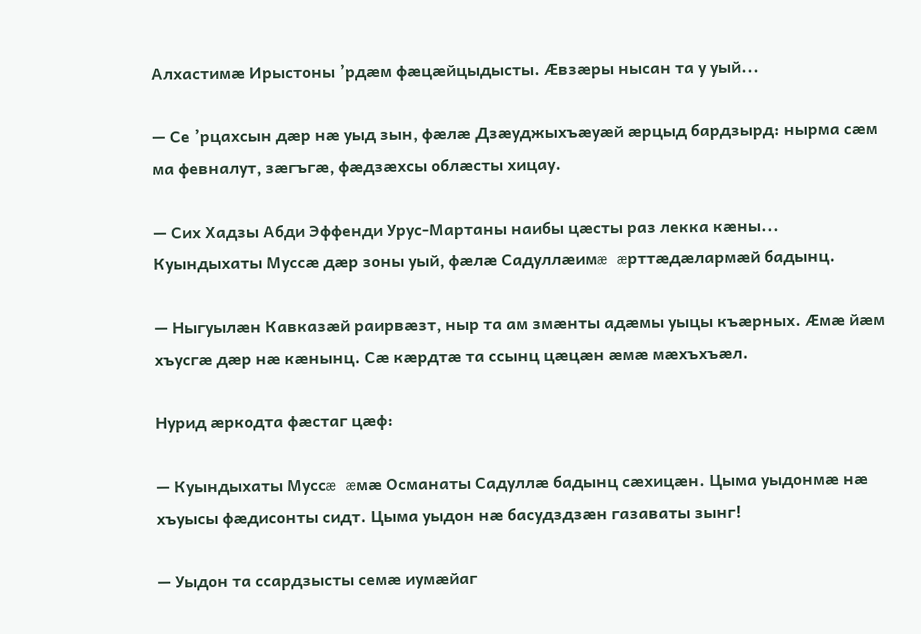Алхастимæ Ирыстоны ’рдæм фæцæйцыдысты. Æвзæры нысан та у уый...

— Се ’рцахсын дæр нæ уыд зын, фæлæ Дзæуджыхъæуæй æрцыд бардзырд: нырма сæм ма февналут, зæгъгæ, фæдзæхсы облæсты хицау.

— Сих Хадзы Абди Эффенди Урус-Мартаны наибы цæсты раз лекка кæны... Куындыхаты Муссæ дæр зоны уый, фæлæ Садуллæимæ æрттæдæлармæй бадынц.

— Ныгуылæн Кавказæй раирвæзт, ныр та ам змæнты адæмы уыцы къæрных. Æмæ йæм хъусгæ дæр нæ кæнынц. Сæ кæрдтæ та ссынц цæцæн æмæ мæхъхъæл.

Нурид æркодта фæстаг цæф:

— Куындыхаты Муссæ æмæ Османаты Садуллæ бадынц сæхицæн. Цыма уыдонмæ нæ хъуысы фæдисонты сидт. Цыма уыдон нæ басудздзæн газаваты зынг!

— Уыдон та ссардзысты семæ иумæйаг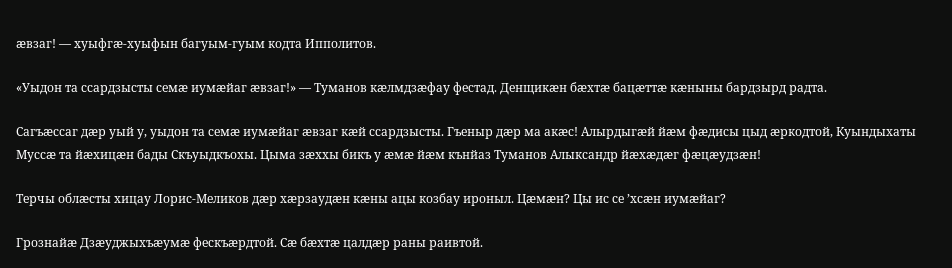æвзаг! — хуыфгæ-хуыфын багуым-гуым кодта Ипполитов.

«Уыдон та ссардзысты семæ иумæйаг æвзаг!» — Туманов кæлмдзæфау фестад. Денщикæн бæхтæ бацæттæ кæныны бардзырд радта.

Сагъæссаг дæр уый у, уыдон та семæ иумæйаг æвзаг кæй ссардзысты. Гъеныр дæр ма акæс! Алырдыгæй йæм фæдисы цыд æркодтой, Куындыхаты Муссæ та йæхицæн бады Скъуыдкъохы. Цыма зæххы бикъ у æмæ йæм кънйаз Туманов Алыксандр йæхæдæг фæцæудзæн!

Терчы облæсты хицау Лорис-Меликов дæр хæрзаудæн кæны ацы козбау ироныл. Цæмæн? Цы ис се ’хсæн иумæйаг?

Грознайæ Дзæуджыхъæумæ фескъæрдтой. Сæ бæхтæ цалдæр раны раивтой.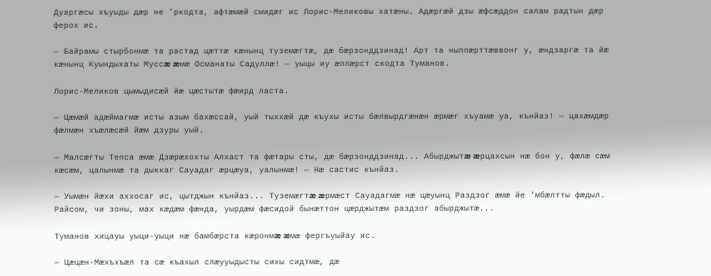Дуаргæсы хъуыды дæр не ’ркодта, афтæмæй смидæг ис Лорис-Меликовы хатæны. Адæргæй дзы æфсæддон салам радтын дæр ферох ис.

— Байрамы стырбонмæ та растад цæттæ кæнынц туземæгтæ, дæ бæрзонддзинад! Арт та ныппæрттæввонг у, æндзаргæ та йæ кæнынц Куындыхаты Муссæ æмæ Османаты Садуллæ! — уыцы иу æппæрст скодта Туманов.

Лорис-Меликов цымыдисæй йæ цæстытæ фæирд ласта.

— Цæмæй адæймагмæ исты азым бахæссай, уый тыххæй дæ къухы исты бæлвырдгæнæн æрмæг хъуамæ уа, кънйаз! — цахæмдæр фæлмæн хъæлæсæй йæм дзуры уый.

— Малсæгты Тепса æмæ Дзæрæхохты Алхаст та фæтары сты, дæ бæрзонддзинад... Абырджытæ æрцахсын нæ бон у, фæлæ сæм кæсæм, цалынмæ та дыккаг Сауадаг æрцæуа, уалынмæ! — Нæ састис кънйаз.

— Уымæн йæхи аххосаг ис, цытджын кънйаз... Туземæгтæ æрмæст Сауадагмæ нæ цæуынц Раздзог æмæ йе ’мбæлтты фæдыл. Райсом, чи зоны, мах кæдæм фæнда, уырдæм фæсидой бынæттон цæрджытæм раздзог абырджытæ...

Туманов хицауы уыци-уыци нæ бамбæрста кæронмæ æмæ фергъуыйау ис.

— Цæцæн-Мæхъхъæл та сæ къахыл слæууыдысты сихы сидтмæ, дæ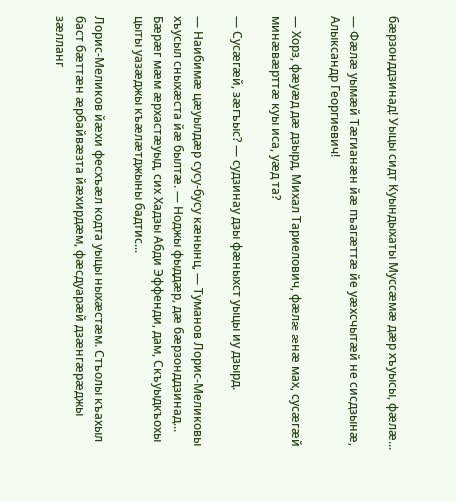бæрзонддзинад! Уыцы сидт Куындыхаты Муссæмæ дæр хъуысы, фæлæ...

— Фæлæ уымæй Тæгианæн йæ пъагæттæ йе уæхсчытæй не сисдзынæ, Алыксандр Георгиевич!

— Хорз, фæуæд дæ дзырд, Михал Тариелович, фæлæ æнæ мах, сусæгæй минæвæрттæ куы иса, уæд та?

— Сусæгæй, зæгъыс? — судзинау дзы фæныхст уыцы иу дзырд.

— Наибимæ цæуылдæр сусу-бусу кæнынц, — Туманов Лорис-Меликовы хъусыл сныхæста йæ былтæ. — Ноджы фыддæр, дæ бæрзонддзинад... Бæрæг мæм æрхастæуыд, сих Хадзы Абди Эффенди, дам, Скъуыдкъохы цыты уазæджы къæлæтджыны бадтис...

Лорис-Меликов йæхи фесхъæл кодта уыцы ныхæстæм. Стъолы къахыл баст бæттæн æрбайвæзта йæхирдæм, фæсдуарæй дзæнгæрæджы зæлланг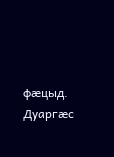фæцыд. Дуаргæс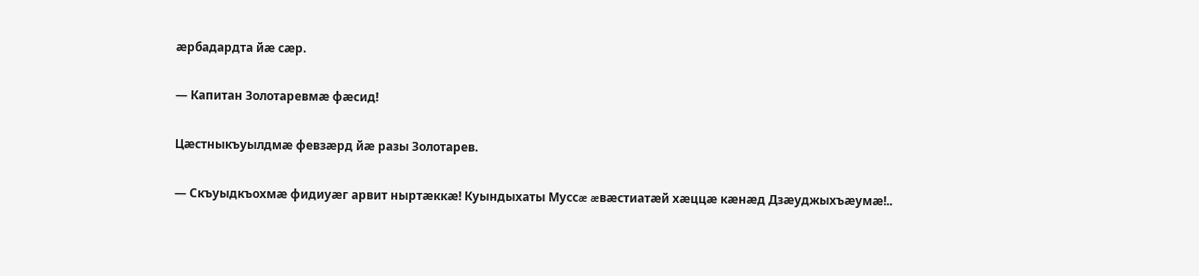æрбадардта йæ сæр.

— Капитан Золотаревмæ фæсид!

Цæстныкъуылдмæ февзæрд йæ разы Золотарев.

— Скъуыдкъохмæ фидиуæг арвит ныртæккæ! Куындыхаты Муссæ æвæстиатæй хæццæ кæнæд Дзæуджыхъæумæ!..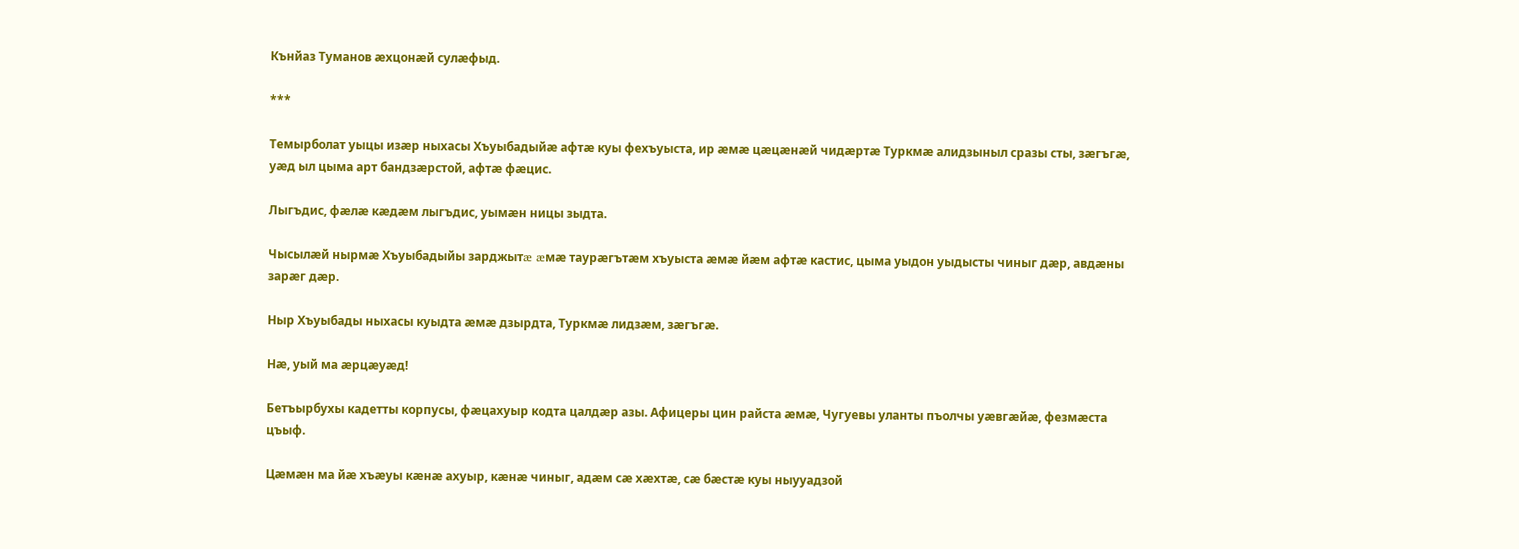Кънйаз Туманов æхцонæй сулæфыд.

***

Темырболат уыцы изæр ныхасы Хъуыбадыйæ афтæ куы фехъуыста, ир æмæ цæцæнæй чидæртæ Туркмæ алидзыныл сразы сты, зæгъгæ, уæд ыл цыма арт бандзæрстой, афтæ фæцис.

Лыгъдис, фæлæ кæдæм лыгъдис, уымæн ницы зыдта.

Чысылæй нырмæ Хъуыбадыйы зарджытæ æмæ таурæгътæм хъуыста æмæ йæм афтæ кастис, цыма уыдон уыдысты чиныг дæр, авдæны зарæг дæр.

Ныр Хъуыбады ныхасы куыдта æмæ дзырдта, Туркмæ лидзæм, зæгъгæ.

Нæ, уый ма æрцæуæд!

Бетъырбухы кадетты корпусы, фæцахуыр кодта цалдæр азы. Афицеры цин райста æмæ, Чугуевы уланты пъолчы уæвгæйæ, фезмæста цъыф.

Цæмæн ма йæ хъæуы кæнæ ахуыр, кæнæ чиныг, адæм сæ хæхтæ, сæ бæстæ куы ныууадзой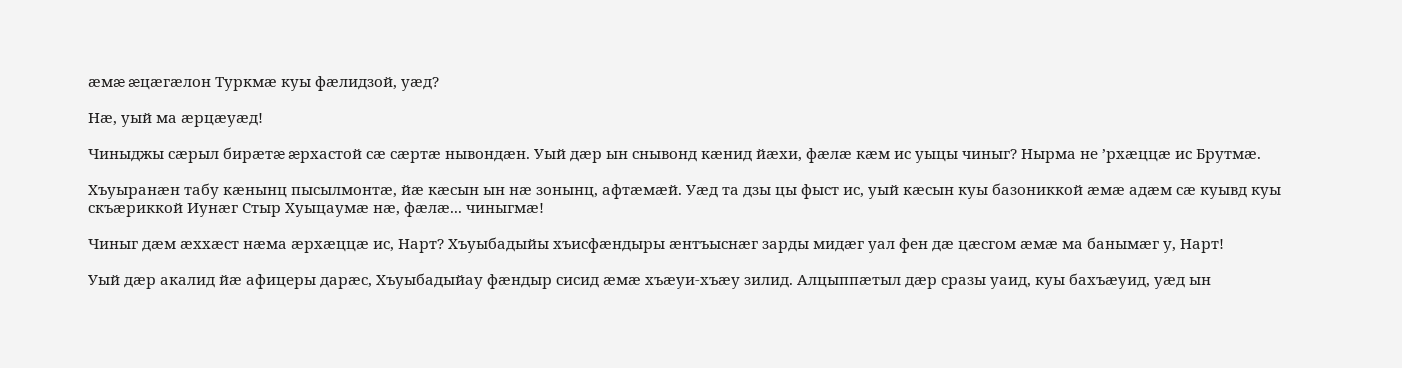æмæ æцæгæлон Туркмæ куы фæлидзой, уæд?

Нæ, уый ма æрцæуæд!

Чиныджы сæрыл бирæтæ æрхастой сæ сæртæ нывондæн. Уый дæр ын снывонд кæнид йæхи, фæлæ кæм ис уыцы чиныг? Нырма не ’рхæццæ ис Брутмæ.

Хъуыранæн табу кæнынц пысылмонтæ, йæ кæсын ын нæ зонынц, афтæмæй. Уæд та дзы цы фыст ис, уый кæсын куы базониккой æмæ адæм сæ куывд куы скъæриккой Иунæг Стыр Хуыцаумæ нæ, фæлæ... чиныгмæ!

Чиныг дæм æххæст нæма æрхæццæ ис, Нарт? Хъуыбадыйы хъисфæндыры æнтъыснæг зарды мидæг уал фен дæ цæсгом æмæ ма банымæг у, Нарт!

Уый дæр акалид йæ афицеры дарæс, Хъуыбадыйау фæндыр сисид æмæ хъæуи-хъæу зилид. Алцыппæтыл дæр сразы уаид, куы бахъæуид, уæд ын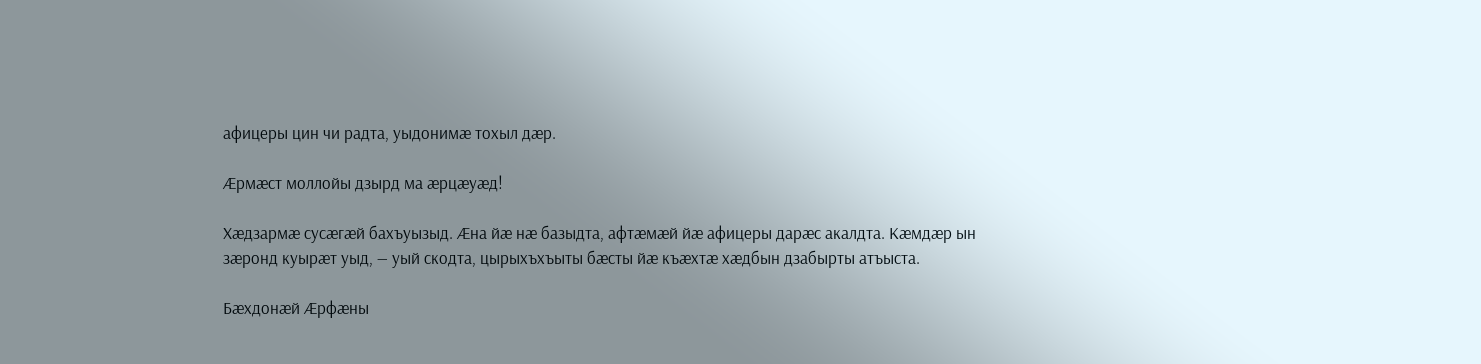афицеры цин чи радта, уыдонимæ тохыл дæр.

Æрмæст моллойы дзырд ма æрцæуæд!

Хæдзармæ сусæгæй бахъуызыд. Æна йæ нæ базыдта, афтæмæй йæ афицеры дарæс акалдта. Кæмдæр ын зæронд куырæт уыд, — уый скодта, цырыхъхъыты бæсты йæ къæхтæ хæдбын дзабырты атъыста.

Бæхдонæй Æрфæны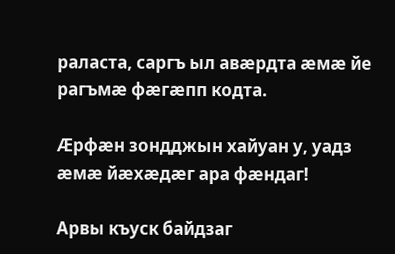раласта, саргъ ыл авæрдта æмæ йе рагъмæ фæгæпп кодта.

Æрфæн зондджын хайуан у, уадз æмæ йæхæдæг ара фæндаг!

Арвы къуск байдзаг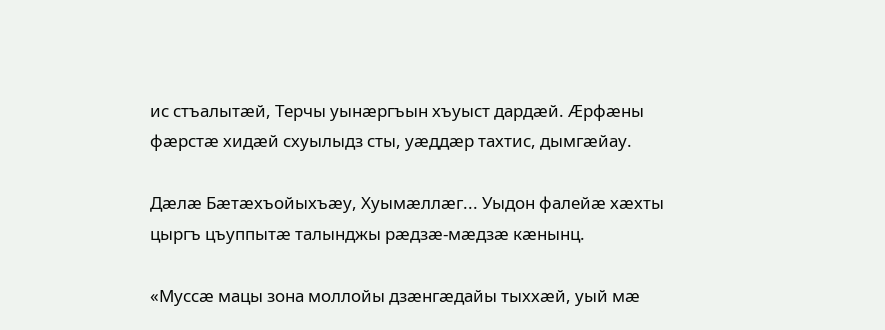ис стъалытæй, Терчы уынæргъын хъуыст дардæй. Æрфæны фæрстæ хидæй схуылыдз сты, уæддæр тахтис, дымгæйау.

Дæлæ Бæтæхъойыхъæу, Хуымæллæг... Уыдон фалейæ хæхты цыргъ цъуппытæ талынджы рæдзæ-мæдзæ кæнынц.

«Муссæ мацы зона моллойы дзæнгæдайы тыххæй, уый мæ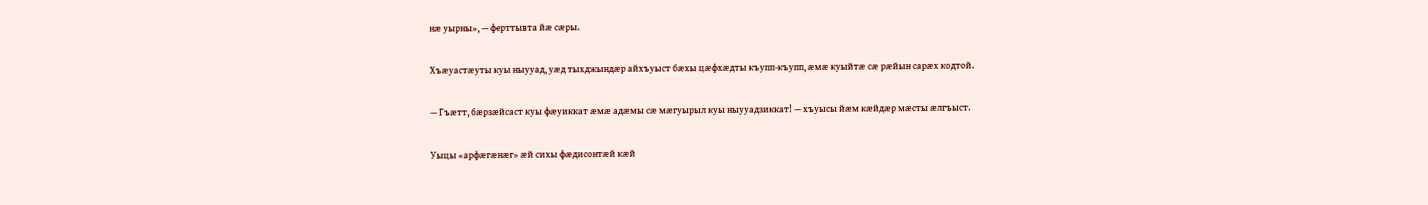нæ уырны», — ферттывта йæ сæры.

Хъæуастæуты куы ныууад, уæд тыхджындæр айхъуыст бæхы цæфхæдты къупп-къупп, æмæ куыйтæ сæ рæйын сарæх кодтой.

— Гъæтт, бæрзæйсаст куы фæуиккат æмæ адæмы сæ мæгуырыл куы ныууадзиккат! — хъуысы йæм кæйдæр мæсты æлгъыст.

Уыцы «арфæгæнæг» æй сихы фæдисонтæй кæй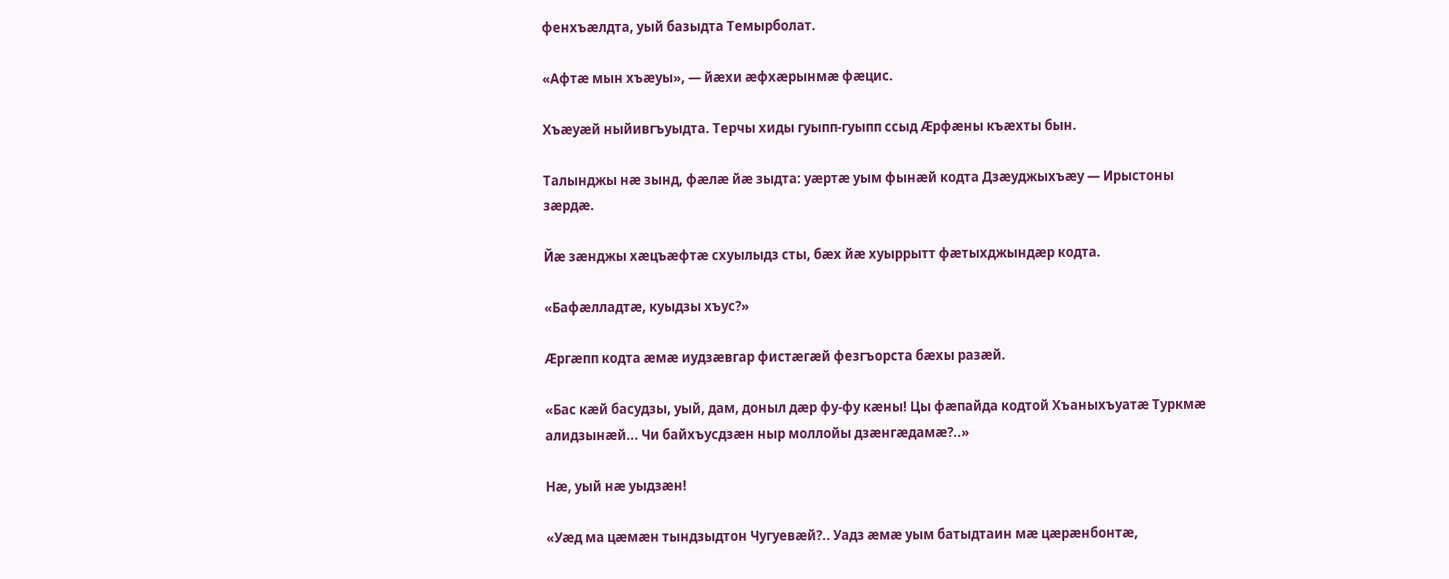фенхъæлдта, уый базыдта Темырболат.

«Афтæ мын хъæуы», — йæхи æфхæрынмæ фæцис.

Хъæуæй ныйивгъуыдта. Терчы хиды гуыпп-гуыпп ссыд Æрфæны къæхты бын.

Талынджы нæ зынд, фæлæ йæ зыдта: уæртæ уым фынæй кодта Дзæуджыхъæу — Ирыстоны зæрдæ.

Йæ зæнджы хæцъæфтæ схуылыдз сты, бæх йæ хуыррытт фæтыхджындæр кодта.

«Бафæлладтæ, куыдзы хъус?»

Æргæпп кодта æмæ иудзæвгар фистæгæй фезгъорста бæхы разæй.

«Бас кæй басудзы, уый, дам, доныл дæр фу-фу кæны! Цы фæпайда кодтой Хъаныхъуатæ Туркмæ алидзынæй... Чи байхъусдзæн ныр моллойы дзæнгæдамæ?..»

Нæ, уый нæ уыдзæн!

«Уæд ма цæмæн тындзыдтон Чугуевæй?.. Уадз æмæ уым батыдтаин мæ цæрæнбонтæ,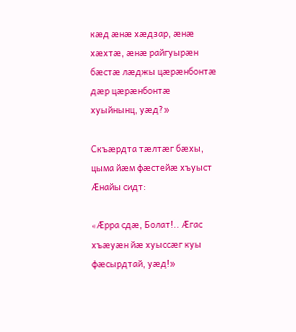кæд æнæ хæдзар, æнæ хæхтæ, æнæ райгуырæн бæстæ лæджы цæрæнбонтæ дæр цæрæнбонтæ хуыйнынц, уæд?»

Скъæрдта тæлтæг бæхы, цыма йæм фæстейæ хъуыст Æнайы сидт:

«Æрра сдæ, Болат!.. Æгас хъæуæн йæ хуыссæг куы фæсырдтай, уæд!»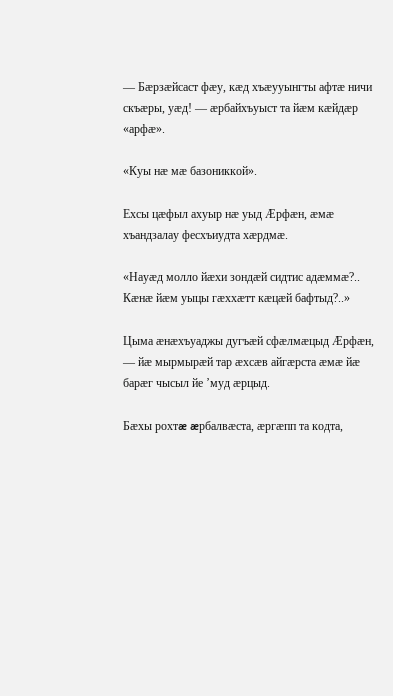— Бæрзæйсаст фæу, кæд хъæууынгты афтæ ничи скъæры, уæд! — æрбайхъуыст та йæм кæйдæр «арфæ».

«Куы нæ мæ базониккой».

Ехсы цæфыл ахуыр нæ уыд Æрфæн, æмæ хъандзалау фесхъиудта хæрдмæ.

«Науæд молло йæхи зондæй сидтис адæммæ?.. Кæнæ йæм уыцы гæххæтт кæцæй бафтыд?..»

Цыма æнæхъуаджы дугъæй сфæлмæцыд Æрфæн, — йæ мырмырæй тар æхсæв айгæрста æмæ йæ барæг чысыл йе ’муд æрцыд.

Бæхы рохтæ æрбалвæста, æргæпп та кодта,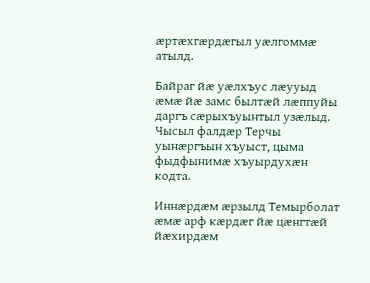æртæхгæрдæгыл уæлгоммæ атылд.

Байраг йæ уæлхъус лæууыд æмæ йæ замс былтæй лæппуйы даргъ сæрыхъуынтыл узæлыд. Чысыл фалдæр Терчы уынæргъын хъуыст, цыма фыдфынимæ хъуырдухæн кодта.

Иннæрдæм æрзылд Темырболат æмæ арф кæрдæг йæ цæнгтæй йæхирдæм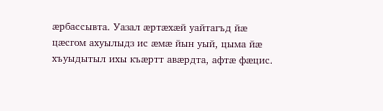æрбассывта. Уазал æртæхæй уайтагъд йæ цæсгом ахуылыдз ис æмæ йын уый, цыма йæ хъуыдытыл ихы къæртт авæрдта, афтæ фæцис.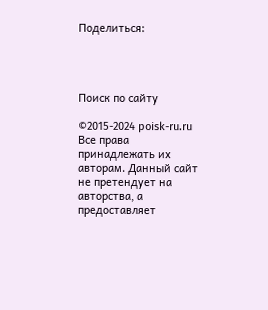Поделиться:




Поиск по сайту

©2015-2024 poisk-ru.ru
Все права принадлежать их авторам. Данный сайт не претендует на авторства, а предоставляет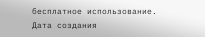бесплатное использование.
Дата создания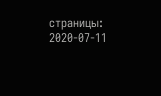страницы: 2020-07-11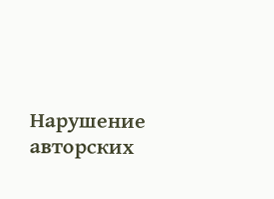Нарушение авторских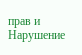прав и Нарушение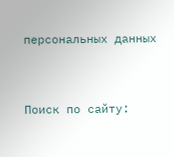персональных данных


Поиск по сайту: